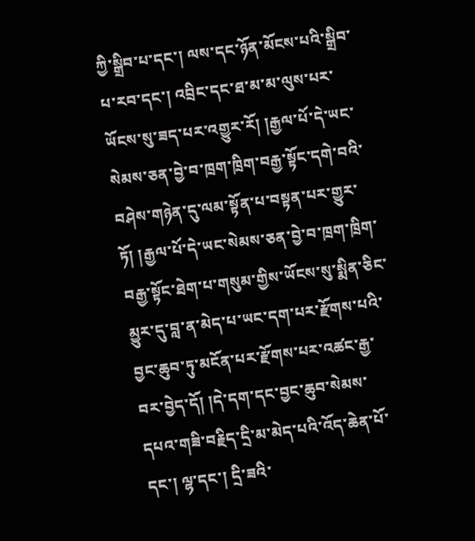ཀྱི་སྒྲིབ་པ་དང་། ལས་དང་ཉོན་མོངས་པའི་སྒྲིབ་པ་རབ་དང་། འབྲིང་དང་ཐ་མ་མ་ལུས་པར་ཡོངས་སུ་ཟད་པར་འགྱུར་རོ། །རྒྱལ་པོ་དེ་ཡང་སེམས་ཅན་བྱེ་བ་ཁྲག་ཁྲིག་བརྒྱ་སྟོང་དགེ་བའི་བཤེས་གཉེན་དུ་ལམ་སྟོན་པ་བསྟན་པར་གྱུར་ཏོ། །རྒྱལ་པོ་དེ་ཡང་སེམས་ཅན་བྱེ་བ་ཁྲག་ཁྲིག་བརྒྱ་སྟོང་ཐེག་པ་གསུམ་གྱིས་ཡོངས་སུ་སྨིན་ཅིང་མྱུར་དུ་བླ་ན་མེད་པ་ཡང་དག་པར་རྫོགས་པའི་བྱང་ཆུབ་ཏུ་མངོན་པར་རྫོགས་པར་འཚང་རྒྱ་བར་བྱེད་དོ། །དེ་དག་དང་བྱང་ཆུབ་སེམས་དཔའ་གཟི་བརྗིད་དྲི་མ་མེད་པའི་འོད་ཆེན་པོ་དང་། ལྷ་དང་། དྲི་ཟའི་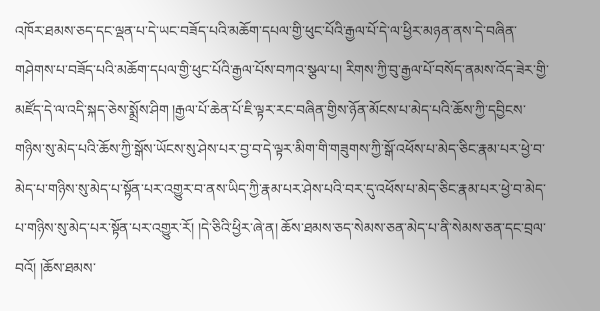འཁོར་ཐམས་ཅད་དང་ལྡན་པ་དེ་ཡང་བཟོད་པའི་མཆོག་དཔལ་གྱི་ཕུང་པོའི་རྒྱལ་པོ་དེ་ལ་ཕྱིར་མཉན་ནས་དེ་བཞིན་གཤེགས་པ་བཟོད་པའི་མཆོག་དཔལ་གྱི་ཕུང་པོའི་རྒྱལ་པོས་བཀའ་སྩལ་པ། རིགས་ཀྱི་བུ་རྒྱལ་པོ་བསོད་ནམས་འོད་ཟེར་གྱི་མཛོད་དེ་ལ་འདི་སྐད་ཅེས་སྨྲོས་ཤིག །རྒྱལ་པོ་ཆེན་པོ་ཇི་ལྟར་རང་བཞིན་གྱིས་ཉོན་མོངས་པ་མེད་པའི་ཆོས་ཀྱི་དབྱིངས་གཉིས་སུ་མེད་པའི་ཆོས་ཀྱི་སྒོས་ཡོངས་སུ་ཤེས་པར་བྱ་བ་དེ་ལྟར་མིག་གི་གཟུགས་ཀྱི་སྒོ་འཕོས་པ་མེད་ཅིང་རྣམ་པར་ཕྱེ་བ་མེད་པ་གཉིས་སུ་མེད་པ་སྟོན་པར་འགྱུར་བ་ནས་ཡིད་ཀྱི་རྣམ་པར་ཤེས་པའི་བར་དུ་འཕོས་པ་མེད་ཅིང་རྣམ་པར་ཕྱེ་བ་མེད་པ་གཉིས་སུ་མེད་པར་སྟོན་པར་འགྱུར་རོ། །དེ་ཅིའི་ཕྱིར་ཞེ་ན། ཆོས་ཐམས་ཅད་སེམས་ཅན་མེད་པ་ནི་སེམས་ཅན་དང་བྲལ་བའོ། །ཆོས་ཐམས་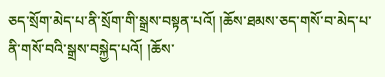ཅད་སྲོག་མེད་པ་ནི་སྲོག་གི་སྒྲས་བསྟན་པའོ། །ཆོས་ཐམས་ཅད་གསོ་བ་མེད་པ་ནི་གསོ་བའི་སྒྲས་བསྐྱེད་པའོ། །ཆོས་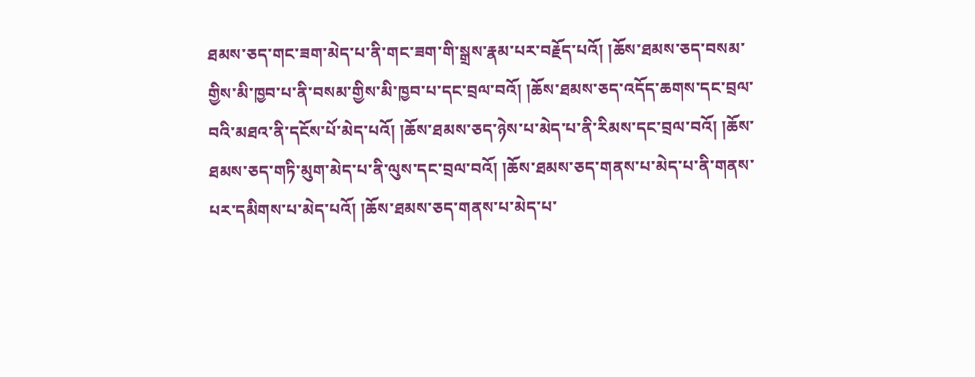ཐམས་ཅད་གང་ཟག་མེད་པ་ནི་གང་ཟག་གི་སྒྲས་རྣམ་པར་བརྗོད་པའོ། །ཆོས་ཐམས་ཅད་བསམ་གྱིས་མི་ཁྱབ་པ་ནི་བསམ་གྱིས་མི་ཁྱབ་པ་དང་བྲལ་བའོ། །ཆོས་ཐམས་ཅད་འདོད་ཆགས་དང་བྲལ་བའི་མཐའ་ནི་དངོས་པོ་མེད་པའོ། །ཆོས་ཐམས་ཅད་ཉེས་པ་མེད་པ་ནི་རིམས་དང་བྲལ་བའོ། །ཆོས་ཐམས་ཅད་གཏི་མུག་མེད་པ་ནི་ལུས་དང་བྲལ་བའོ། །ཆོས་ཐམས་ཅད་གནས་པ་མེད་པ་ནི་གནས་པར་དམིགས་པ་མེད་པའོ། །ཆོས་ཐམས་ཅད་གནས་པ་མེད་པ་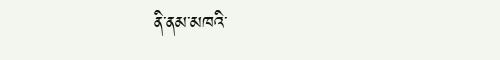ནི་ནམ་མཁའི་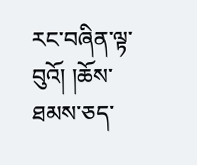རང་བཞིན་ལྟ་བུའོ། །ཆོས་ཐམས་ཅད་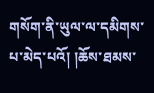གསོག་ནི་ཡུལ་ལ་དམིགས་པ་མེད་པའོ། །ཆོས་ཐམས་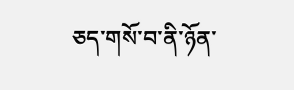ཅད་གསོ་བ་ནི་ཉོན་